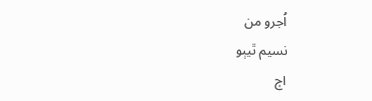اُجرو من
نسيم ٿيٻو
اڄ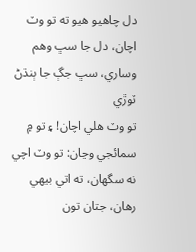دل چاهيو هيو ته تو وٽ اچان، دل جا سڀ وهم وساري، سڀ جڳ جا ٻنڌڻ ٽوڙي
تو وٽ هلي اچان! ۽ تو ۾ سمائجي وڃان: تو وٽ اچي نه سگهان، ته اتي بيهي رهان، جتان تون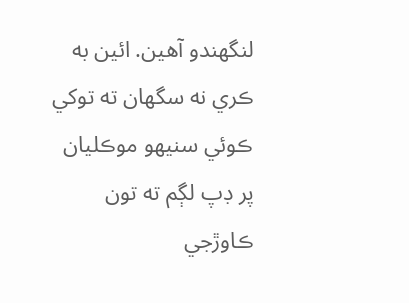لنگهندو آهين. ائين به ڪري نه سگهان ته توکي ڪوئي سنيهو موڪليان پر ڊپ لڳم ته تون ڪاوڙجي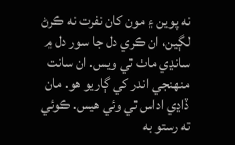نه پوين ۽ مون کان نفرت نه ڪرڻ لڳين، ان ڪري دل جا سور دل ۾ سانڍي ماٺ ٿي ويس. ان سانت
منهنجي اندر کي ڳاريو هو. مان ڏاڍي اداس ٿي وئي هيس. ڪوئي ته رستو به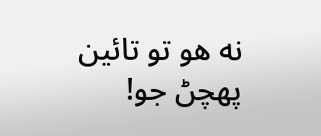نه هو تو تائين
پهچڻ جو!